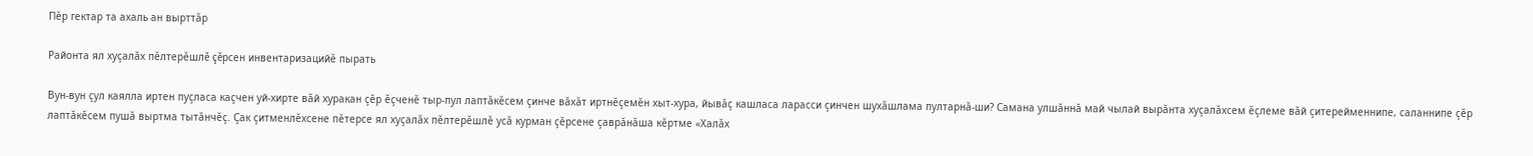Пĕр гектар та ахаль ан вырттăр

Районта ял хуçалăх пĕлтерĕшлĕ çĕрсен инвентаризацийĕ пырать

Вун-вун çул каялла иртен пуçласа каçчен уй-хирте вăй хуракан çĕр ĕçченĕ тыр-пул лаптăкĕсем çинче вăхăт иртнĕçемĕн хыт-хура, йывăç кашласа ларасси çинчен шухăшлама пултарнă-ши? Самана улшăннă май чылай вырăнта хуçалăхсем ĕçлеме вăй çитерейменнипе, саланнипе çĕр лаптăкĕсем пушă выртма тытăнчĕç. Çак çитменлĕхсене пĕтерсе ял хуçалăх пĕлтерĕшлĕ усă курман çĕрсене çаврăнăша кĕртме «Халăх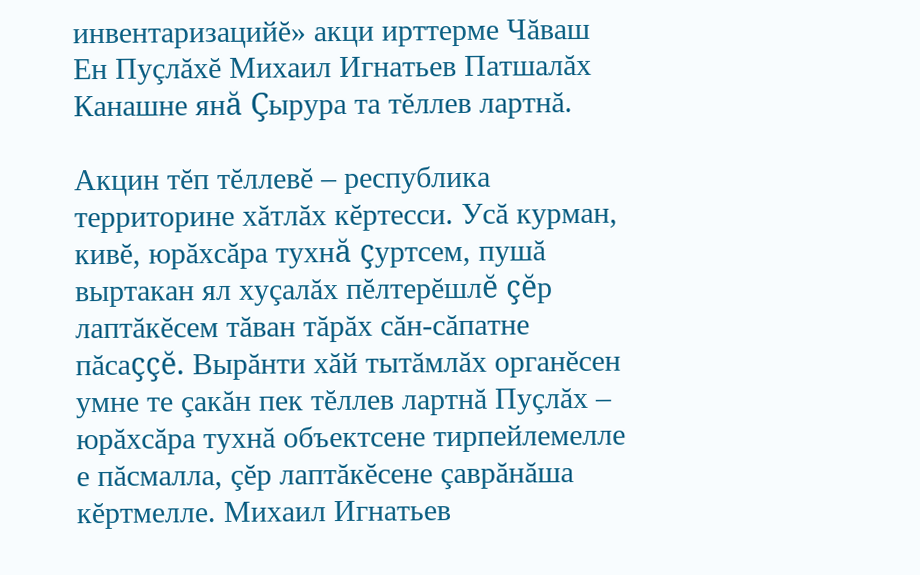инвентаризацийĕ» акци ирттерме Чăваш Ен Пуçлăхĕ Михаил Игнатьев Патшалăх Канашне янă Çырура та тĕллев лартнă.

Акцин тĕп тĕллевĕ – республика территорине хăтлăх кĕртесси. Усă курман, кивĕ, юрăхсăра тухнă çуртсем, пушă выртакан ял хуçалăх пĕлтерĕшлĕ çĕр лаптăкĕсем тăван тăрăх сăн-сăпатне пăсаççĕ. Вырăнти хăй тытăмлăх органĕсен умне те çакăн пек тĕллев лартнă Пуçлăх – юрăхсăра тухнă объектсене тирпейлемелле е пăсмалла, çĕр лаптăкĕсене çаврăнăша кĕртмелле. Михаил Игнатьев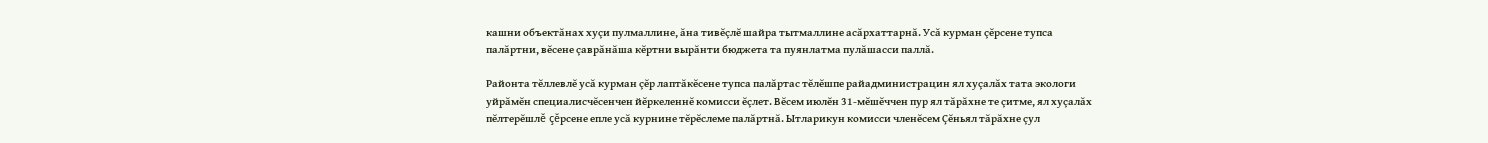кашни объектăнах хуçи пулмаллине, ăна тивĕçлĕ шайра тытмаллине асăрхаттарнă. Усă курман çĕрсене тупса палăртни, вĕсене çаврăнăша кĕртни вырăнти бюджета та пуянлатма пулăшасси паллă.

Районта тĕллевлĕ усă курман çĕр лаптăкĕсене тупса палăртас тĕлĕшпе райадминистрацин ял хуçалăх тата экологи уйрăмĕн специалисчĕсенчен йĕркеленнĕ комисси ĕçлет. Вĕсем июлĕн 31-мĕшĕччен пур ял тăрăхне те çитме, ял хуçалăх пĕлтерĕшлĕ çĕрсене епле усă курнине тĕрĕслеме палăртнă. Ытларикун комисси членĕсем Çĕньял тăрăхне çул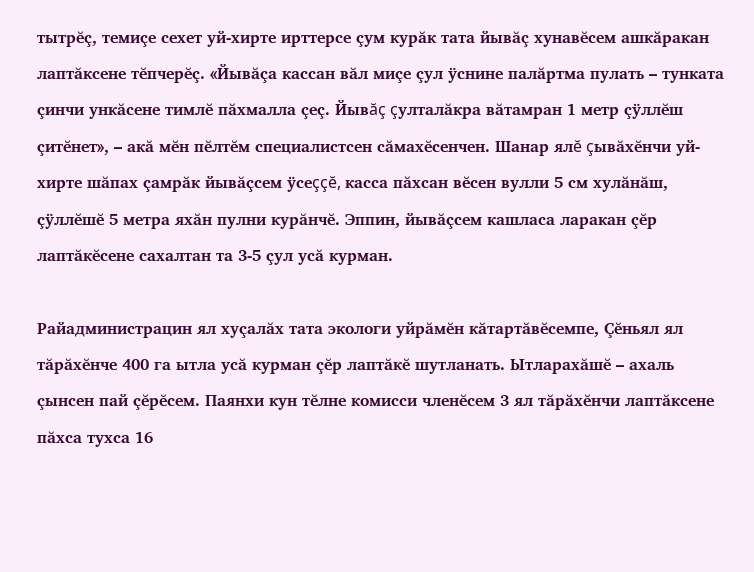тытрĕç, темиçе сехет уй-хирте ирттерсе çум курăк тата йывăç хунавĕсем ашкăракан лаптăксене тĕпчерĕç. «Йывăçа кассан вăл миçе çул ÿснине палăртма пулать – тунката çинчи ункăсене тимлĕ пăхмалла çеç. Йывăç çулталăкра вăтамран 1 метр çÿллĕш çитĕнет», – акă мĕн пĕлтĕм специалистсен сăмахĕсенчен. Шанар ялĕ çывăхĕнчи уй-хирте шăпах çамрăк йывăçсем ÿсеççĕ, касса пăхсан вĕсен вулли 5 см хулăнăш, çÿллĕшĕ 5 метра яхăн пулни курăнчĕ. Эппин, йывăçсем кашласа ларакан çĕр лаптăкĕсене сахалтан та 3-5 çул усă курман.

Райадминистрацин ял хуçалăх тата экологи уйрăмĕн кăтартăвĕсемпе, Çĕньял ял тăрăхĕнче 400 га ытла усă курман çĕр лаптăкĕ шутланать. Ытларахăшĕ – ахаль çынсен пай çĕрĕсем. Паянхи кун тĕлне комисси членĕсем 3 ял тăрăхĕнчи лаптăксене пăхса тухса 16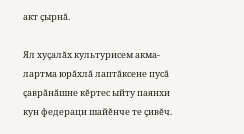акт çырнă.

Ял хуçалăх культурисем акма-лартма юрăхлă лаптăксене пусă çаврăнăшне кĕртес ыйту паянхи кун федераци шайĕнче те çивĕч.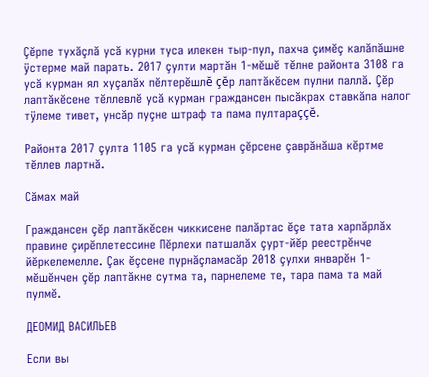Çĕрпе тухăçлă усă курни туса илекен тыр-пул, пахча çимĕç калăпăшне ÿстерме май парать. 2017 çулти мартăн 1-мĕшĕ тĕлне районта 3108 га усă курман ял хуçалăх пĕлтерĕшлĕ çĕр лаптăкĕсем пулни паллă. Çĕр лаптăкĕсене тĕллевлĕ усă курман граждансен пысăкрах ставкăпа налог тÿлеме тивет, унсăр пуçне штраф та пама пултараççĕ.

Районта 2017 çулта 1105 га усă курман çĕрсене çаврăнăша кĕртме тĕллев лартнă.

Сăмах май

Граждансен çĕр лаптăкĕсен чиккисене палăртас ĕçе тата харпăрлăх правине çирĕплетессине Пĕрлехи патшалăх çурт-йĕр реестрĕнче йĕркелемелле. Çак ĕçсене пурнăçламасăр 2018 çулхи январĕн 1-мĕшĕнчен çĕр лаптăкне сутма та, парнелеме те, тара пама та май пулмĕ.

ДЕОМИД ВАСИЛЬЕВ

Если вы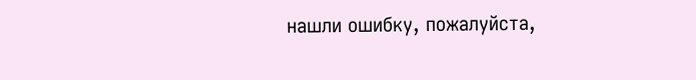нашли ошибку, пожалуйста,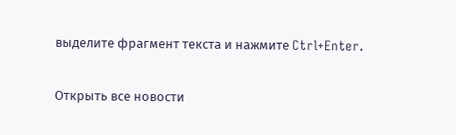выделите фрагмент текста и нажмите Ctrl+Enter.

Открыть все новости